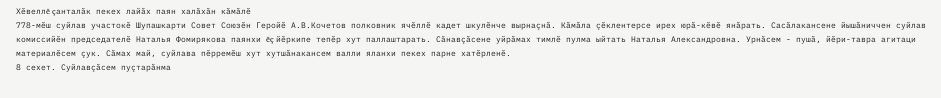Хĕвеллĕ çанталăк пекех лайăх паян халăхăн кăмăлĕ
778-мĕш суйлав участокĕ Шупашкарти Совет Союзĕн Геройĕ А.В.Кочетов полковник ячĕллĕ кадет шкулĕнче вырнаçнă. Кăмăла çĕклентерсе ирех юрă-кĕвĕ янăрать. Сасăлакансене йышăниччен суйлав комиссийĕн председателĕ Наталья Фомирякова паянхи ĕç йĕркипе тепĕр хут паллаштарать. Сăнавçăсене уйрăмах тимлĕ пулма ыйтать Наталья Александровна. Урнăсем - пушă, йĕри-тавра агитаци материалĕсем çук. Сăмах май, суйлава пĕрремĕш хут хутшăнакансем валли яланхи пекех парне хатĕрленĕ.
8 сехет. Суйлавçăсем пуçтарăнма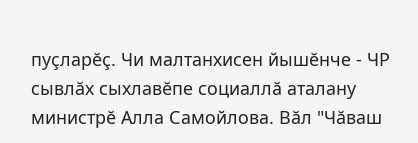пуçларĕç. Чи малтанхисен йышĕнче - ЧР сывлăх сыхлавĕпе социаллă аталану министрĕ Алла Самойлова. Вăл "Чăваш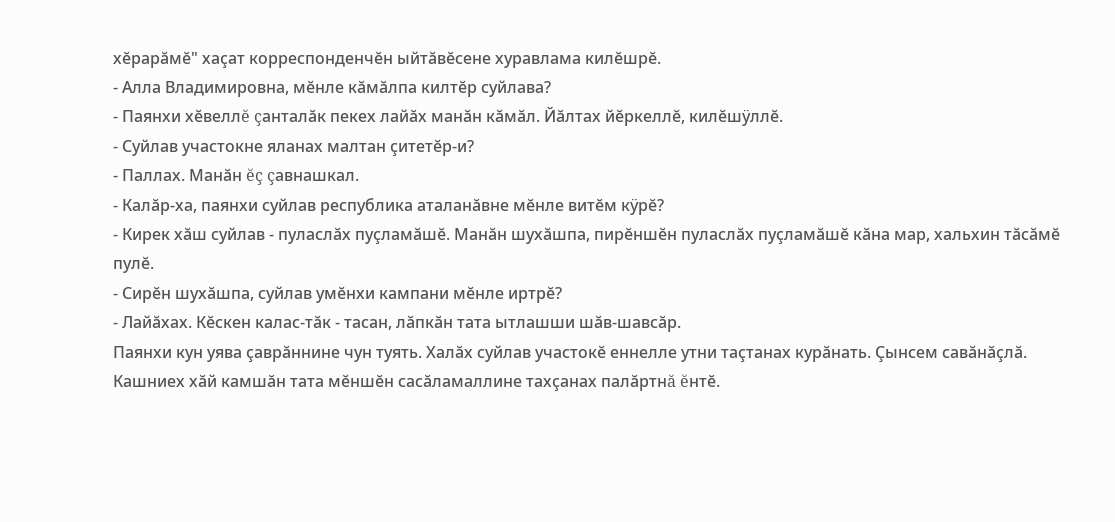хĕрарăмĕ" хаçат корреспонденчĕн ыйтăвĕсене хуравлама килĕшрĕ.
- Алла Владимировна, мĕнле кăмăлпа килтĕр суйлава?
- Паянхи хĕвеллĕ çанталăк пекех лайăх манăн кăмăл. Йăлтах йĕркеллĕ, килĕшÿллĕ.
- Суйлав участокне яланах малтан çитетĕр-и?
- Паллах. Манăн ĕç çавнашкал.
- Калăр-ха, паянхи суйлав республика аталанăвне мĕнле витĕм кÿрĕ?
- Кирек хăш суйлав - пуласлăх пуçламăшĕ. Манăн шухăшпа, пирĕншĕн пуласлăх пуçламăшĕ кăна мар, хальхин тăсăмĕ пулĕ.
- Сирĕн шухăшпа, суйлав умĕнхи кампани мĕнле иртрĕ?
- Лайăхах. Кĕскен калас-тăк - тасан, лăпкăн тата ытлашши шăв-шавсăр.
Паянхи кун уява çаврăннине чун туять. Халăх суйлав участокĕ еннелле утни таçтанах курăнать. Çынсем савăнăçлă. Кашниех хăй камшăн тата мĕншĕн сасăламаллине тахçанах палăртнă ĕнтĕ.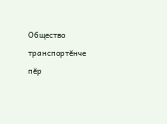Общество транспортĕнче пĕр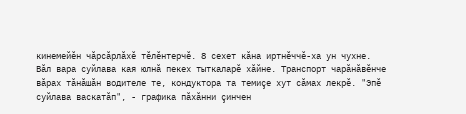кинемейĕн чăрсăрлăхĕ тĕлĕнтерчĕ. 8 сехет кăна иртнĕччĕ-ха ун чухне. Вăл вара суйлава кая юлнă пекех тыткаларĕ хăйне. Транспорт чарăнăвĕнче вăрах тăнăшăн водителе те, кондуктора та темиçе хут сăмах лекрĕ. "Эпĕ суйлава васкатăп", - графика пăхăнни çинчен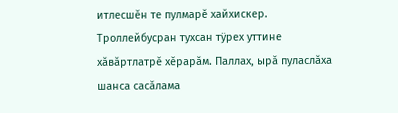итлесшĕн те пулмарĕ хайхискер. Троллейбусран тухсан тÿрех уттине хăвăртлатрĕ хĕрарăм. Паллах, ырă пуласлăха шанса сасăлама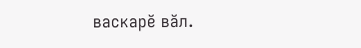васкарĕ вăл.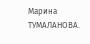Марина ТУМАЛАНОВА.